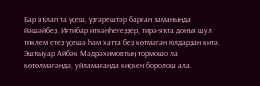Бар яҡлап та үҫеш, үҙгәрештәр барған заманында йәшәйбеҙ. Иғтибар иткәнһегеҙҙер, тирә-яҡта донъя шул тиклем етеҙ үҫешә һәм хатта беҙ көтмәгән юлдарҙан китә. Эшҡыуар Айбәк Мәдрәхимовтың тормошо ла көтөлмәгәндә, уйламағанда киҫкен боролош ала.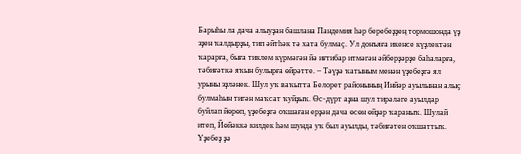Барыһы ла дача алыуҙан башлана Пандемия һәр беребеҙҙең тормошонда үҙ эҙен ҡалдырҙы, тип әйтһәк тә хата булмаҫ. Ул донъяға икенсе күҙлектән ҡарарға, быға тиклем күрмәгән йә иғтибар итмәгән әйберҙәрҙе баһаларға, тәбиғәткә яҡын булырға өйрәтте. – Тәүҙә ҡатыным менән үҙебеҙгә ял урыны эҙләнек. Шул уҡ ваҡытта Белорет районының Инйәр ауылынан алыҫ булмаһын тигән маҡсат ҡуйҙыҡ. Өс-дүрт аҙна шул тирәләге ауылдар буйлап йөрөп, үҙебеҙгә оҡшаған ерҙән дача өсөн өйҙәр ҡараныҡ. Шулай итеп, Йөйәккә килдек һәм шунда уҡ был ауылды, тәбиғәтен оҡшаттыҡ. Үҙебеҙ ҙә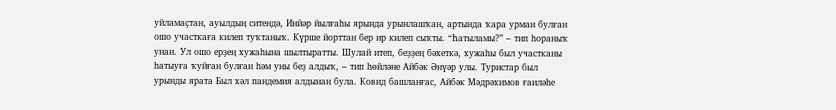уйламаҫтан, ауылдың ситендә, Инйәр йылғаһы ярында урынлашҡан, артында ҡара урман булған ошо участкаға килеп туҡтаныҡ. Күрше йорттан бер ир килеп сыҡты. “Һатыламы?” – тип һораныҡ унан. Ул ошо ерҙең хужаһына шылтыратты. Шулай итеп, беҙҙең бәхеткә, хужаһы был участканы һатыуға ҡуйған булған һәм уны беҙ алдыҡ, – тип һөйләне Айбәк Әнүәр улы. Туристар был урынды ярата Был хәл пандемия алдынан була. Ковид башланғас, Айбәк Мәдрәхимов ғаиләһе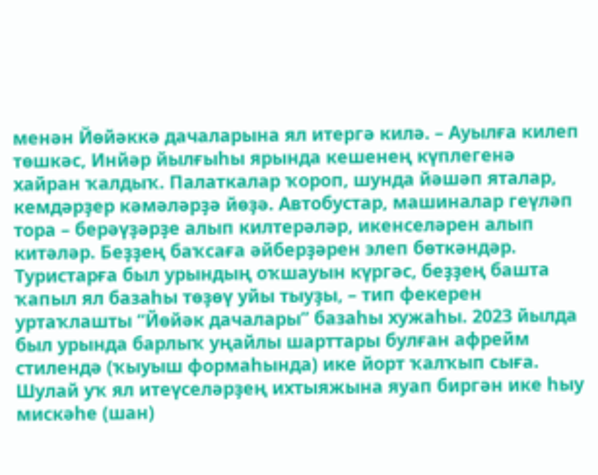менән Йөйәккә дачаларына ял итергә килә. – Ауылға килеп төшкәс, Инйәр йылғыһы ярында кешенең күплегенә хайран ҡалдыҡ. Палаткалар ҡороп, шунда йәшәп яталар, кемдәрҙер кәмәләрҙә йөҙә. Автобустар, машиналар геүләп тора – берәүҙәрҙе алып килтерәләр, икенселәрен алып китәләр. Беҙҙең баҡсаға әйберҙәрен элеп бөткәндәр. Туристарға был урындың оҡшауын күргәс, беҙҙең башта ҡапыл ял базаһы төҙөү уйы тыуҙы, – тип фекерен уртаҡлашты “Йөйәк дачалары” базаһы хужаһы. 2023 йылда был урында барлыҡ уңайлы шарттары булған афрейм стилендә (ҡыуыш формаһында) ике йорт ҡалҡып сыға. Шулай уҡ ял итеүселәрҙең ихтыяжына яуап биргән ике һыу мискәһе (шан)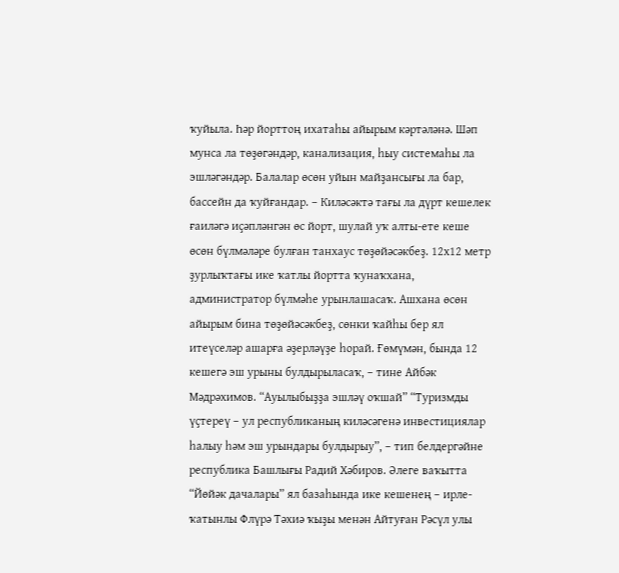ҡуйыла. Һәр йорттоң ихатаһы айырым кәртәләнә. Шәп мунса ла төҙөгәндәр, канализация, һыу системаһы ла эшләгәндәр. Балалар өсөн уйын майҙансығы ла бар, бассейн да ҡуйғандар. – Киләсәктә тағы ла дүрт кешелек ғаиләгә иҫәпләнгән өс йорт, шулай уҡ алты-ете кеше өсөн бүлмәләре булған танхаус төҙөйәсәкбеҙ. 12х12 метр ҙурлыҡтағы ике ҡатлы йортта ҡунаҡхана, администратор бүлмәһе урынлашасаҡ. Ашхана өсөн айырым бина төҙөйәсәкбеҙ, сөнки ҡайһы бер ял итеүселәр ашарға әҙерләүҙе һорай. Ғөмүмән, бында 12 кешегә эш урыны булдырыласаҡ, – тине Айбәк Мәдрәхимов. “Ауылыбыҙҙа эшләү оҡшай” “Туризмды үҫтереү – ул республиканың киләсәгенә инвестициялар һалыу һәм эш урындары булдырыу”, – тип белдергәйне республика Башлығы Радий Хәбиров. Әлеге ваҡытта “Йөйәк дачалары” ял базаһында ике кешенең – ирле-ҡатынлы Флүрә Тәхиә ҡыҙы менән Айтуған Рәсүл улы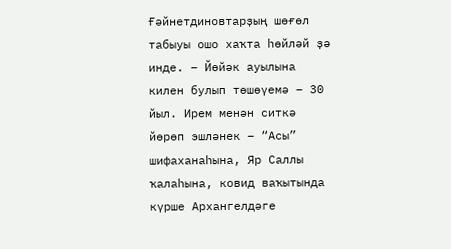Ғәйнетдиновтарҙың шөғөл табыуы ошо хаҡта һөйләй ҙә инде. – Йөйәк ауылына килен булып төшөүемә – 30 йыл. Ирем менән ситкә йөрөп эшләнек – “Асы” шифаханаһына, Яр Саллы ҡалаһына, ковид ваҡытында күрше Архангелдәге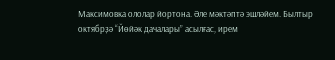Максимовка ололар йортона. Әле мәктәптә эшләйем. Былтыр октябрҙә “Йөйәк дачалары” асылғас, ирем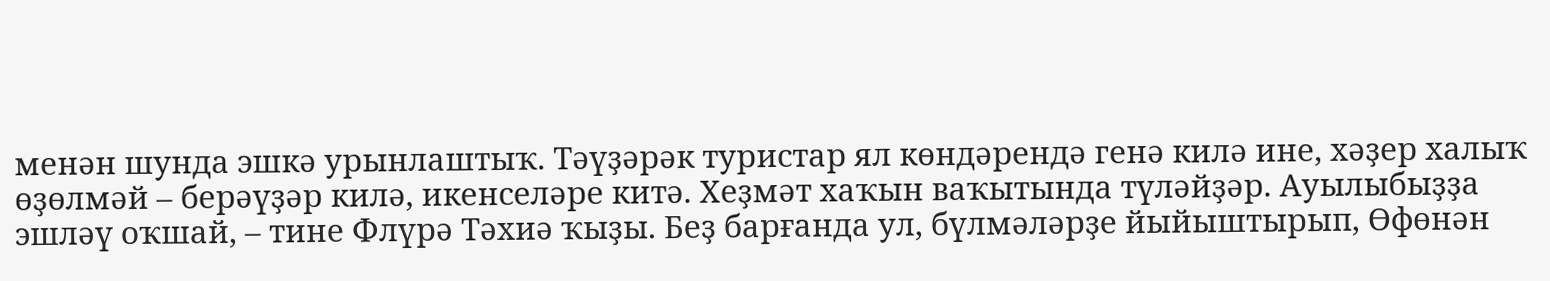менән шунда эшкә урынлаштыҡ. Тәүҙәрәк туристар ял көндәрендә генә килә ине, хәҙер халыҡ өҙөлмәй – берәүҙәр килә, икенселәре китә. Хеҙмәт хаҡын ваҡытында түләйҙәр. Ауылыбыҙҙа эшләү оҡшай, – тине Флүрә Тәхиә ҡыҙы. Беҙ барғанда ул, бүлмәләрҙе йыйыштырып, Өфөнән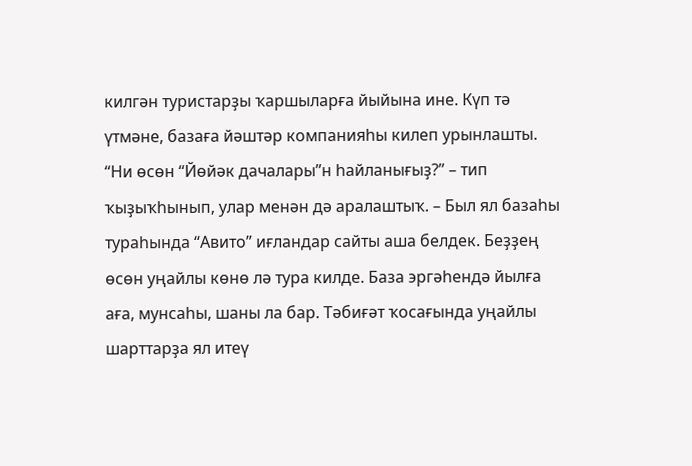килгән туристарҙы ҡаршыларға йыйына ине. Күп тә үтмәне, базаға йәштәр компанияһы килеп урынлашты. “Ни өсөн “Йөйәк дачалары”н һайланығыҙ?” – тип ҡыҙыҡһынып, улар менән дә аралаштыҡ. – Был ял базаһы тураһында “Авито” иғландар сайты аша белдек. Беҙҙең өсөн уңайлы көнө лә тура килде. База эргәһендә йылға аға, мунсаһы, шаны ла бар. Тәбиғәт ҡосағында уңайлы шарттарҙа ял итеү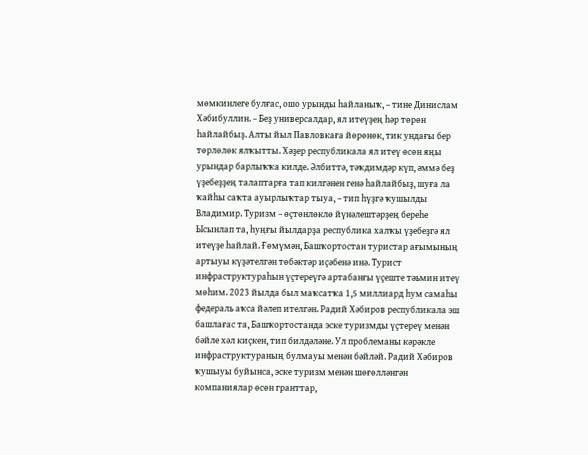мөмкинлеге булғас, ошо урынды һайланыҡ, – тине Динислам Хәбибуллин. – Беҙ универсалдар, ял итеүҙең һәр төрөн һайлайбыҙ. Алты йыл Павловкаға йөрөнөк, тик ундағы бер төрлөлөк ялҡытты. Хәҙер республикала ял итеү өсөн яңы урындар барлыҡҡа килде. Әлбиттә, тәҡдимдәр күп, әммә беҙ үҙебеҙҙең талаптарға тап килгәнен генә һайлайбыҙ, шуға ла ҡайһы саҡта ауырлыҡтар тыуа, – тип һүҙгә ҡушылды Владимир. Туризм – өҫтөнлөклө йүнәлештәрҙең береһе Ысынлап та, һуңғы йылдарҙа республика халҡы үҙебеҙгә ял итеүҙе һайлай. Ғөмүмән, Башҡортостан туристар ағымының артыуы күҙәтелгән төбәктәр иҫәбенә инә. Турист инфраструктураһын үҫтереүгә артабанғы үҫеште тәьмин итеү мөһим. 2023 йылда был маҡсатҡа 1,5 миллиард һум самаһы федераль аҡса йәлеп ителгән. Радий Хәбиров республикала эш башлағас та, Башҡортостанда эске туризмды үҫтереү менән бәйле хәл киҫкен, тип билдәләне. Ул проблеманы кәрәкле инфраструктураның булмауы менән бәйләй. Радий Хәбиров ҡушыуы буйынса, эске туризм менән шөғөлләнгән компаниялар өсөн гранттар,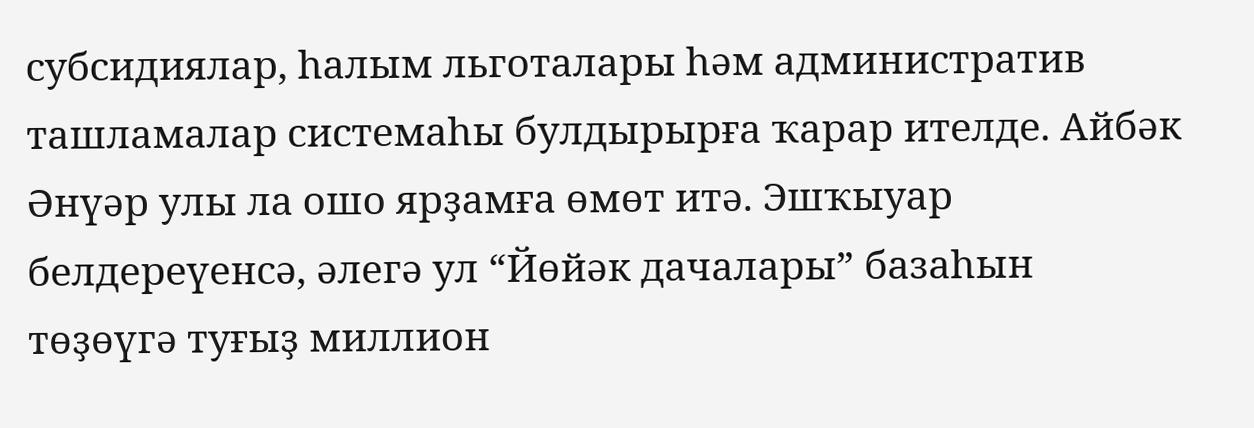субсидиялар, һалым льготалары һәм административ ташламалар системаһы булдырырға ҡарар ителде. Айбәк Әнүәр улы ла ошо ярҙамға өмөт итә. Эшҡыуар белдереүенсә, әлегә ул “Йөйәк дачалары” базаһын төҙөүгә туғыҙ миллион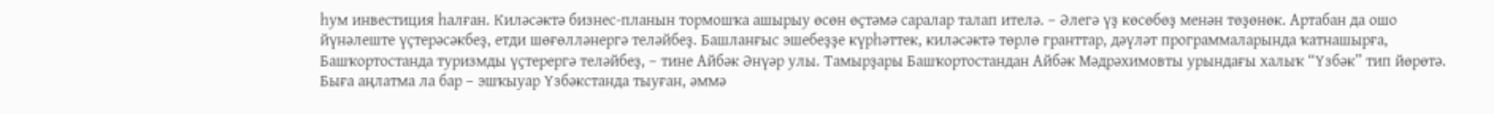һум инвестиция һалған. Киләсәктә бизнес-планын тормошҡа ашырыу өсөн өҫтәмә саралар талап ителә. – Әлегә үҙ көсөбөҙ менән төҙөнөк. Артабан да ошо йүнәлеште үҫтерәсәкбеҙ, етди шөғөлләнергә теләйбеҙ. Башланғыс эшебеҙҙе күрһәттек, киләсәктә төрлө гранттар, дәүләт программаларында ҡатнашырға, Башҡортостанда туризмды үҫтерергә теләйбеҙ, – тине Айбәк Әнүәр улы. Тамырҙары Башҡортостандан Айбәк Мәдрәхимовты урындағы халыҡ “Үзбәк” тип йөрөтә. Быға аңлатма ла бар – эшҡыуар Үзбәкстанда тыуған, әммә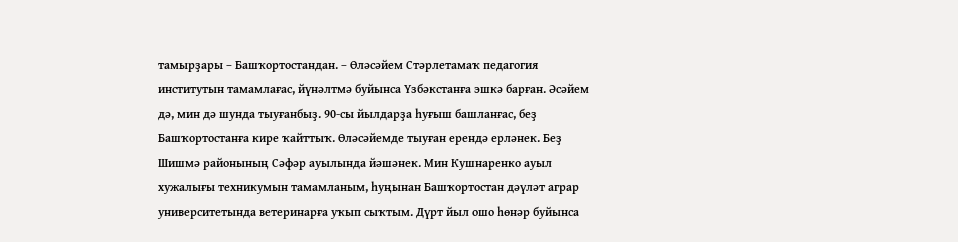тамырҙары – Башҡортостандан. – Өләсәйем Стәрлетамаҡ педагогия институтын тамамлағас, йүнәлтмә буйынса Үзбәкстанға эшкә барған. Әсәйем дә, мин дә шунда тыуғанбыҙ. 90-сы йылдарҙа һуғыш башланғас, беҙ Башҡортостанға кире ҡайттыҡ. Өләсәйемде тыуған ерендә ерләнек. Беҙ Шишмә районының Сәфәр ауылында йәшәнек. Мин Кушнаренко ауыл хужалығы техникумын тамамланым, һуңынан Башҡортостан дәүләт аграр университетында ветеринарға уҡып сыҡтым. Дүрт йыл ошо һөнәр буйынса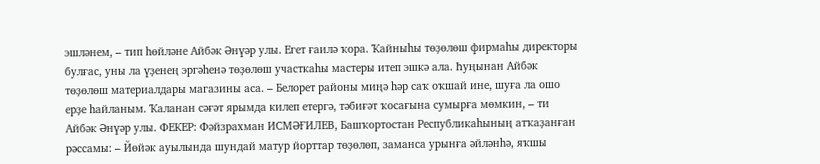эшләнем, – тип һөйләне Айбәк Әнүәр улы. Егет ғаилә ҡора. Ҡайныһы төҙөлөш фирмаһы директоры булғас, уны ла үҙенең эргәһенә төҙөлөш участкаһы мастеры итеп эшкә ала. Һуңынан Айбәк төҙөлөш материалдары магазины аса. – Белорет районы миңә һәр саҡ оҡшай ине, шуға ла ошо ерҙе һайланым. Ҡаланан сәғәт ярымда килеп етергә, тәбиғәт ҡосағына сумырға мөмкин, – ти Айбәк Әнүәр улы. ФЕКЕР: Фәйзрахман ИСМӘҒИЛЕВ, Башҡортостан Республикаһының атҡаҙанған рәссамы: – Йөйәк ауылында шундай матур йорттар төҙөлөп, заманса урынға әйләнһә, яҡшы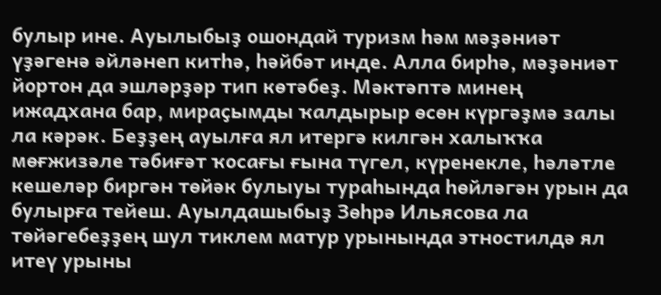булыр ине. Ауылыбыҙ ошондай туризм һәм мәҙәниәт үҙәгенә әйләнеп китһә, һәйбәт инде. Алла бирһә, мәҙәниәт йортон да эшләрҙәр тип көтәбеҙ. Мәктәптә минең ижадхана бар, мираҫымды ҡалдырыр өсөн күргәҙмә залы ла кәрәк. Беҙҙең ауылға ял итергә килгән халыҡҡа мөғжизәле тәбиғәт ҡосағы ғына түгел, күренекле, һәләтле кешеләр биргән төйәк булыуы тураһында һөйләгән урын да булырға тейеш. Ауылдашыбыҙ Зөһрә Ильясова ла төйәгебеҙҙең шул тиклем матур урынында этностилдә ял итеү урыны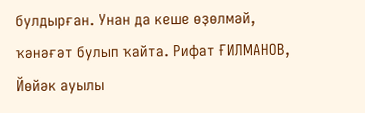булдырған. Унан да кеше өҙөлмәй, ҡәнәғәт булып ҡайта. Рифат ҒИЛМАНОВ, Йөйәк ауылы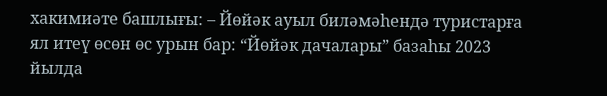хакимиәте башлығы: – Йөйәк ауыл биләмәһендә туристарға ял итеү өсөн өс урын бар: “Йөйәк дачалары” базаһы 2023 йылда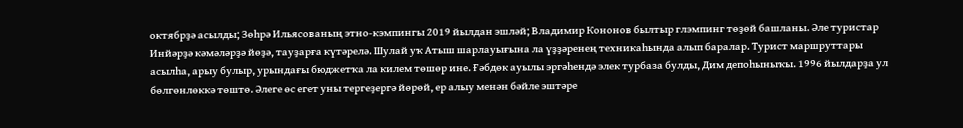октябрҙә асылды; Зөһрә Ильясованың этно-кэмпингы 2019 йылдан эшләй; Владимир Кононов былтыр глэмпинг төҙөй башланы. Әле туристар Инйәрҙә кәмәләрҙә йөҙә, тауҙарға күтәрелә. Шулай уҡ Атыш шарлауығына ла үҙҙәренең техникаһында алып баралар. Турист маршруттары асылһа, арыу булыр, урындағы бюджетҡа ла килем төшөр ине. Ғәбдөк ауылы эргәһендә элек турбаза булды, Дим депоһыныҡы. 1996 йылдарҙа ул бөлгөнлөккә төштө. Әлеге өс егет уны тергеҙергә йөрөй, ер алыу менән бәйле эштәре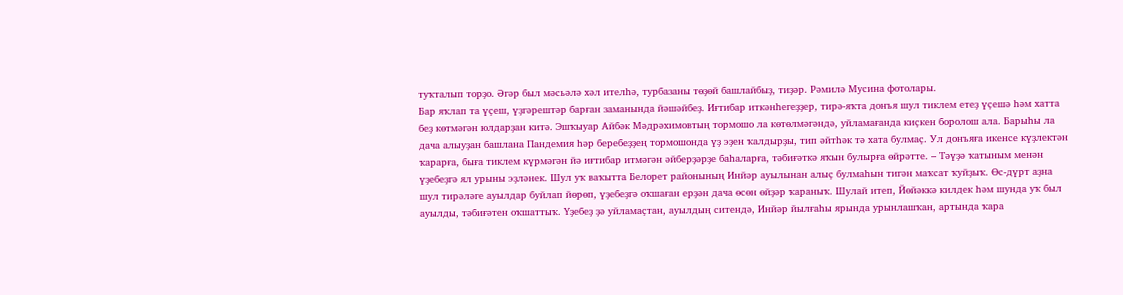туҡталып торҙо. Әгәр был мәсьәлә хәл ителһә, турбазаны төҙөй башлайбыҙ, тиҙәр. Рәмилә Мусина фотолары.
Бар яҡлап та үҫеш, үҙгәрештәр барған заманында йәшәйбеҙ. Иғтибар иткәнһегеҙҙер, тирә-яҡта донъя шул тиклем етеҙ үҫешә һәм хатта беҙ көтмәгән юлдарҙан китә. Эшҡыуар Айбәк Мәдрәхимовтың тормошо ла көтөлмәгәндә, уйламағанда киҫкен боролош ала. Барыһы ла дача алыуҙан башлана Пандемия һәр беребеҙҙең тормошонда үҙ эҙен ҡалдырҙы, тип әйтһәк тә хата булмаҫ. Ул донъяға икенсе күҙлектән ҡарарға, быға тиклем күрмәгән йә иғтибар итмәгән әйберҙәрҙе баһаларға, тәбиғәткә яҡын булырға өйрәтте. – Тәүҙә ҡатыным менән үҙебеҙгә ял урыны эҙләнек. Шул уҡ ваҡытта Белорет районының Инйәр ауылынан алыҫ булмаһын тигән маҡсат ҡуйҙыҡ. Өс-дүрт аҙна шул тирәләге ауылдар буйлап йөрөп, үҙебеҙгә оҡшаған ерҙән дача өсөн өйҙәр ҡараныҡ. Шулай итеп, Йөйәккә килдек һәм шунда уҡ был ауылды, тәбиғәтен оҡшаттыҡ. Үҙебеҙ ҙә уйламаҫтан, ауылдың ситендә, Инйәр йылғаһы ярында урынлашҡан, артында ҡара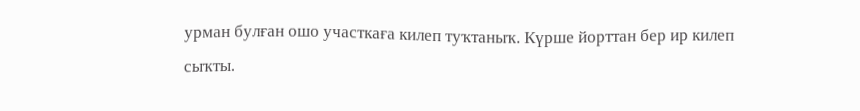урман булған ошо участкаға килеп туҡтаныҡ. Күрше йорттан бер ир килеп сыҡты.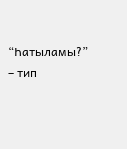“Һатыламы?” – тип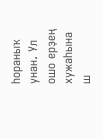һораныҡ унан. Ул ошо ерҙең хужаһына ш